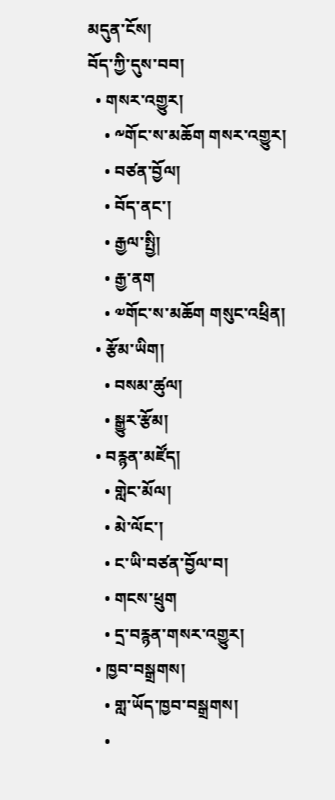མདུན་ངོས།
བོད་ཀྱི་དུས་བབ།
  • གསར་འགྱུར།
    • ༸གོང་ས་མཆོག གསར་འགྱུར།
    • བཙན་བྱོལ།
    • བོད་ནང་།
    • རྒྱལ་སྤྱི།
    • རྒྱ་ནག
    • ༧གོང་ས་མཆོག གསུང་འཕྲིན།
  • རྩོམ་ཡིག།
    • བསམ་ཚུལ།
    • སྒྱུར་རྩོམ།
  • བརྙན་མཛོད།
    • གླེང་མོལ།
    • མེ་ལོང་།
    • ང་ཡི་བཙན་བྱོལ་བ།
    • གངས་ཕྲུག
    • དྲ་བརྙན་གསར་འགྱུར།
  • ཁྱབ་བསྒྲགས།
    • གླ་ཡོད་ཁྱབ་བསྒྲགས།
    •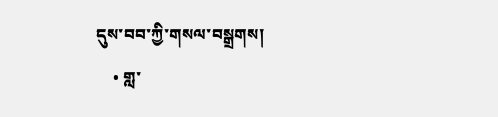དུས་བབ་ཀྱི་གསལ་བསྒྲགས།
    • གླ་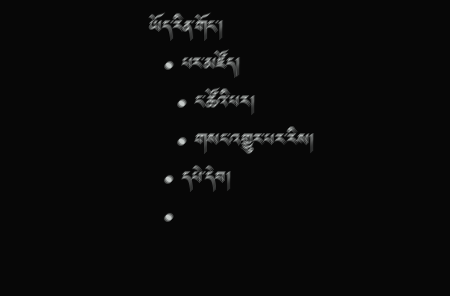ཡོད་རིན་གོང་།
  • པར་མཛོད།
    • ང་ཚོའི་པར།
    • གསང་འགྱུར་པར་རིས།
  • དཔེ་དེབ།
  •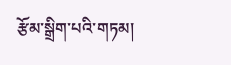རྩོམ་སྒྲིག་པའི་གཏམ།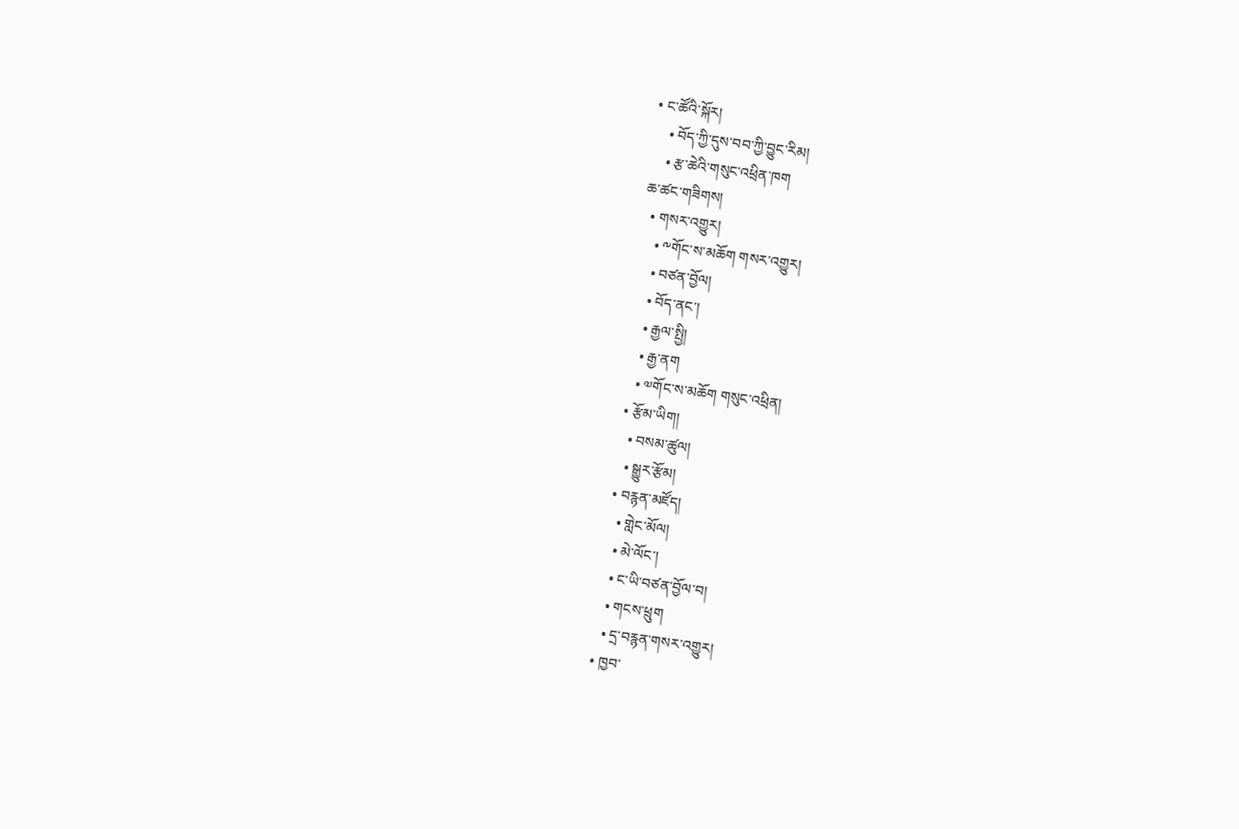• ང་ཚོའི་སྐོར།
    • བོད་ཀྱི་དུས་བབ་ཀྱི་བྱུང་རིམ།
    • རྩ་ཆེའི་གསུང་འཕྲིན་ཁག
ཆ་ཚང་གཟིགས།
  • གསར་འགྱུར།
    • ༸གོང་ས་མཆོག གསར་འགྱུར།
    • བཙན་བྱོལ།
    • བོད་ནང་།
    • རྒྱལ་སྤྱི།
    • རྒྱ་ནག
    • ༧གོང་ས་མཆོག གསུང་འཕྲིན།
  • རྩོམ་ཡིག།
    • བསམ་ཚུལ།
    • སྒྱུར་རྩོམ།
  • བརྙན་མཛོད།
    • གླེང་མོལ།
    • མེ་ལོང་།
    • ང་ཡི་བཙན་བྱོལ་བ།
    • གངས་ཕྲུག
    • དྲ་བརྙན་གསར་འགྱུར།
  • ཁྱབ་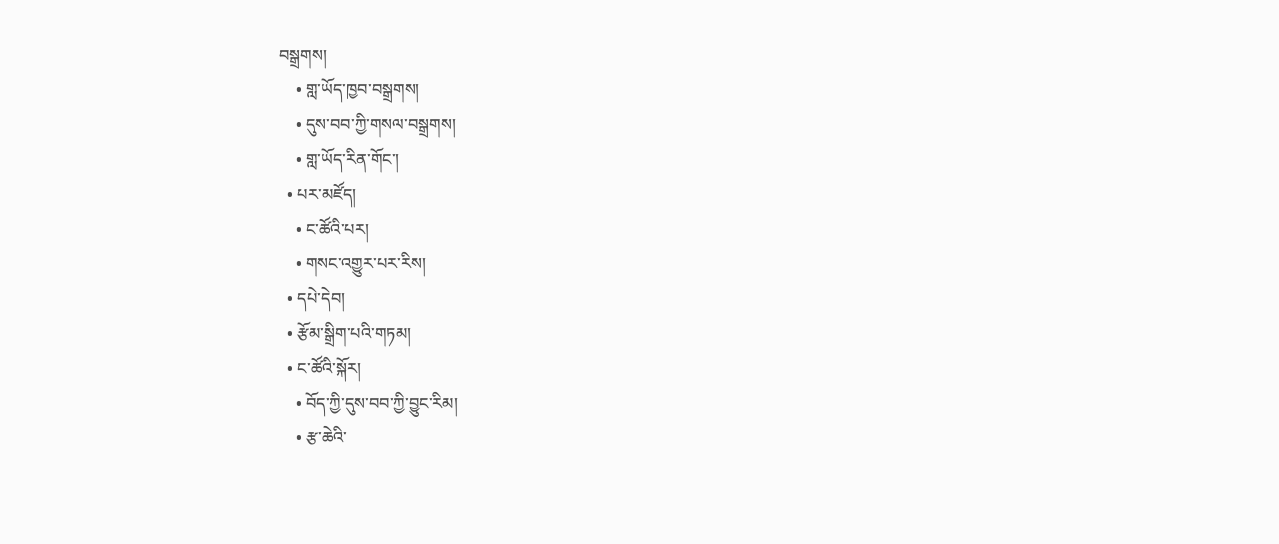བསྒྲགས།
    • གླ་ཡོད་ཁྱབ་བསྒྲགས།
    • དུས་བབ་ཀྱི་གསལ་བསྒྲགས།
    • གླ་ཡོད་རིན་གོང་།
  • པར་མཛོད།
    • ང་ཚོའི་པར།
    • གསང་འགྱུར་པར་རིས།
  • དཔེ་དེབ།
  • རྩོམ་སྒྲིག་པའི་གཏམ།
  • ང་ཚོའི་སྐོར།
    • བོད་ཀྱི་དུས་བབ་ཀྱི་བྱུང་རིམ།
    • རྩ་ཆེའི་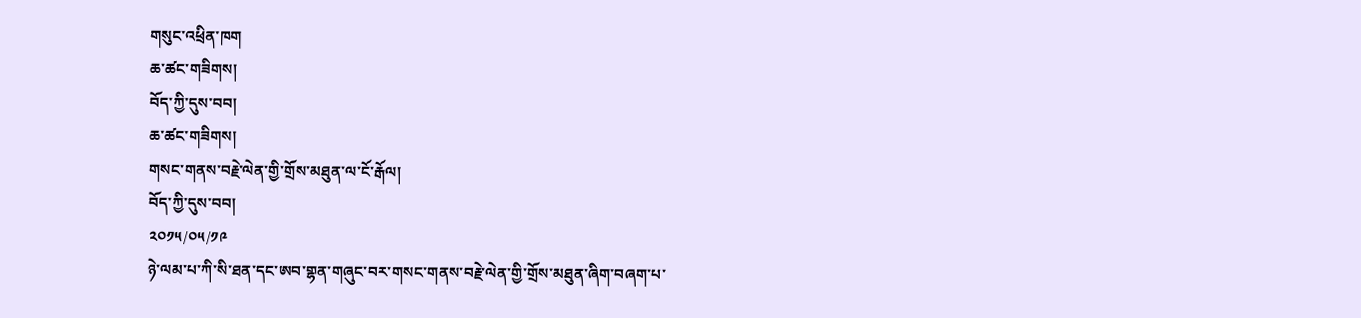གསུང་འཕྲིན་ཁག
ཆ་ཚང་གཟིགས།
བོད་ཀྱི་དུས་བབ།
ཆ་ཚང་གཟིགས།
གསང་གནས་བརྗེ་ལེན་གྱི་གྲོས་མཐུན་ལ་ངོ་རྒོལ།
བོད་ཀྱི་དུས་བབ།
༢༠༡༥/༠༥/༡༩
ཉེ་ལམ་པ་ཀི་སི་ཐན་དང་ཨབ་གྷན་གཞུང་བར་གསང་གནས་བརྗེ་ལེན་གྱི་གྲོས་མཐུན་ཞིག་བཞག་པ་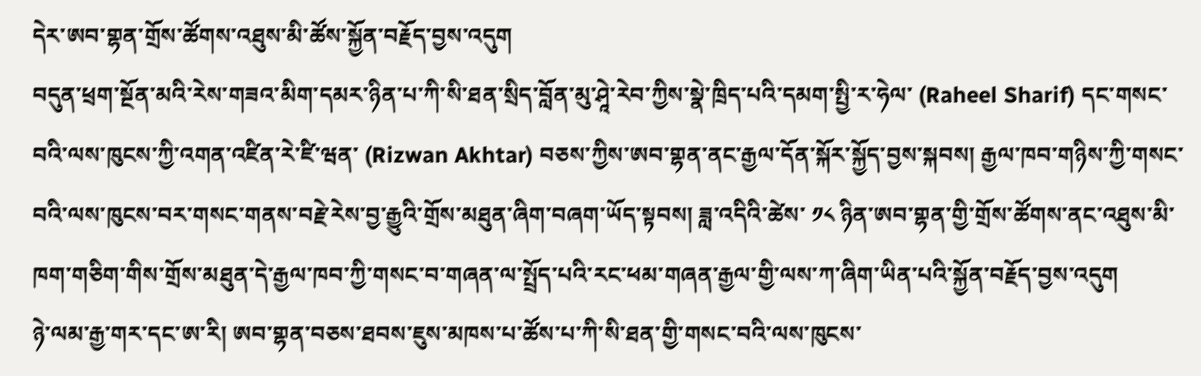དེར་ཨབ་གྷན་གྲོས་ཚོགས་འཐུས་མི་ཚོས་སྐྱོན་བརྗོད་བྱས་འདུག
བདུན་ཕྲག་སྔོན་མའི་རེས་གཟའ་མིག་དམར་ཉིན་པ་ཀི་སི་ཐན་སྲིད་བློན་མུ་ཤཱེ་རེབ་ཀྱིས་སྣེ་ཁྲིད་པའི་དམག་སྤྱི་ར་ཧེལ་ (Raheel Sharif) དང་གསང་བའི་ལས་ཁུངས་ཀྱི་འགན་འཛིན་རེ་ཛི་ཝན་ (Rizwan Akhtar) བཅས་ཀྱིས་ཨབ་གྷན་ནང་རྒྱལ་དོན་སྐོར་སྐྱོད་བྱས་སྐབས། རྒྱལ་ཁབ་གཉིས་ཀྱི་གསང་བའི་ལས་ཁུངས་བར་གསང་གནས་བརྗེ་རེས་བྱ་རྒྱུའི་གྲོས་མཐུན་ཞིག་བཞག་ཡོད་སྟབས། ཟླ་འདིའི་ཚེས་ ༡༨ ཉིན་ཨབ་གྷན་གྱི་གྲོས་ཚོགས་ནང་འཐུས་མི་ཁག་གཅིག་གིས་གྲོས་མཐུན་དེ་རྒྱལ་ཁབ་ཀྱི་གསང་བ་གཞན་ལ་སྤྲོད་པའི་རང་ཕམ་གཞན་རྒྱལ་གྱི་ལས་ཀ་ཞིག་ཡིན་པའི་སྐྱོན་བརྗོད་བྱས་འདུག
ཉེ་ལམ་རྒྱ་གར་དང་ཨ་རི། ཨབ་གྷན་བཅས་ཐབས་ཇུས་མཁས་པ་ཚོས་པ་ཀི་སི་ཐན་གྱི་གསང་བའི་ལས་ཁུངས་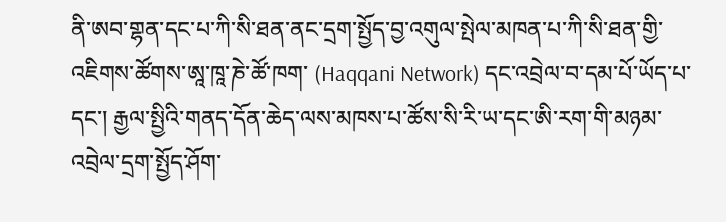ནི་ཨབ་གྷན་དང་པ་ཀི་སི་ཐན་ནང་དྲག་སྤྱོད་བྱ་འགུལ་སྤེལ་མཁན་པ་ཀི་སི་ཐན་གྱི་འཇིགས་ཚོགས་ཨཱ་ཁཱ་ཎེ་ཚོ་ཁག་ (Haqqani Network) དང་འབྲེལ་བ་དམ་པོ་ཡོད་པ་དང་། རྒྱལ་སྤྱིའི་གནད་དོན་ཆེད་ལས་མཁས་པ་ཚོས་སི་རི་ཡ་དང་ཨི་རག་གི་མཉམ་འབྲེལ་དྲག་སྤྱོད་ཤོག་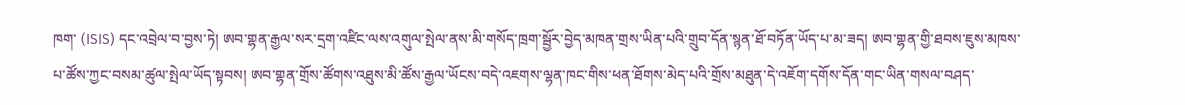ཁག་ (ISIS) དང་འབྲེལ་བ་བྱས་ཏེ། ཨབ་གྷན་རྒྱལ་སར་དྲག་འཛིང་ལས་འགུལ་སྤེལ་ནས་མི་གསོད་ཁྲག་སྦྱོར་བྱེད་མཁན་གྲས་ཡིན་པའི་གྲུབ་དོན་སྙན་ཐོ་བཏོན་ཡོད་པ་མ་ཟད། ཨབ་གྷན་གྱི་ཐབས་ཇུས་མཁས་པ་ཚོས་ཀྱང་བསམ་ཚུལ་སྤེལ་ཡོད་སྟབས། ཨབ་གྷན་གྲོས་ཚོགས་འཐུས་མི་ཚོས་རྒྱལ་ཡོངས་བདེ་འཇགས་ལྷན་ཁང་གིས་ཕན་ཐོགས་མེད་པའི་གྲོས་མཐུན་དེ་འཇོག་དགོས་དོན་གང་ཡིན་གསལ་བཤད་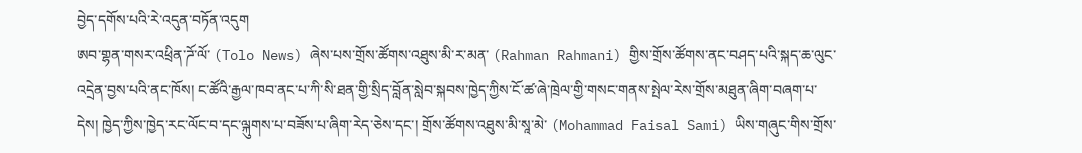བྱེད་དགོས་པའི་རེ་འདུན་བཏོན་འདུག
ཨབ་གྷན་གསར་འཕྲིན་ཌོ་ལོ་ (Tolo News) ཞེས་པས་གྲོས་ཚོགས་འཐུས་མི་ར་མན་ (Rahman Rahmani) གྱིས་གྲོས་ཚོགས་ནང་བཤད་པའི་སྐད་ཆ་ལུང་འདྲེན་བྱས་པའི་ནང་ཁོས། ང་ཚོའི་རྒྱལ་ཁབ་ནང་པ་ཀི་སི་ཐན་གྱི་སྲིད་བློན་སླེབ་སྐབས་ཁྱེད་ཀྱིས་ངོ་ཚ་ཞེ་ཁྲེལ་གྱི་གསང་གནས་སྤེལ་རེས་གྲོས་མཐུན་ཞིག་བཞག་པ་དེས། ཁྱེད་ཀྱིས་ཁྱེད་རང་ལོང་བ་དང་ལྐུགས་པ་བཟོས་པ་ཞིག་རེད་ཅེས་དང་། གྲོས་ཚོགས་འཐུས་མི་སཱ་མེ་ (Mohammad Faisal Sami) ཡིས་གཞུང་གིས་གྲོས་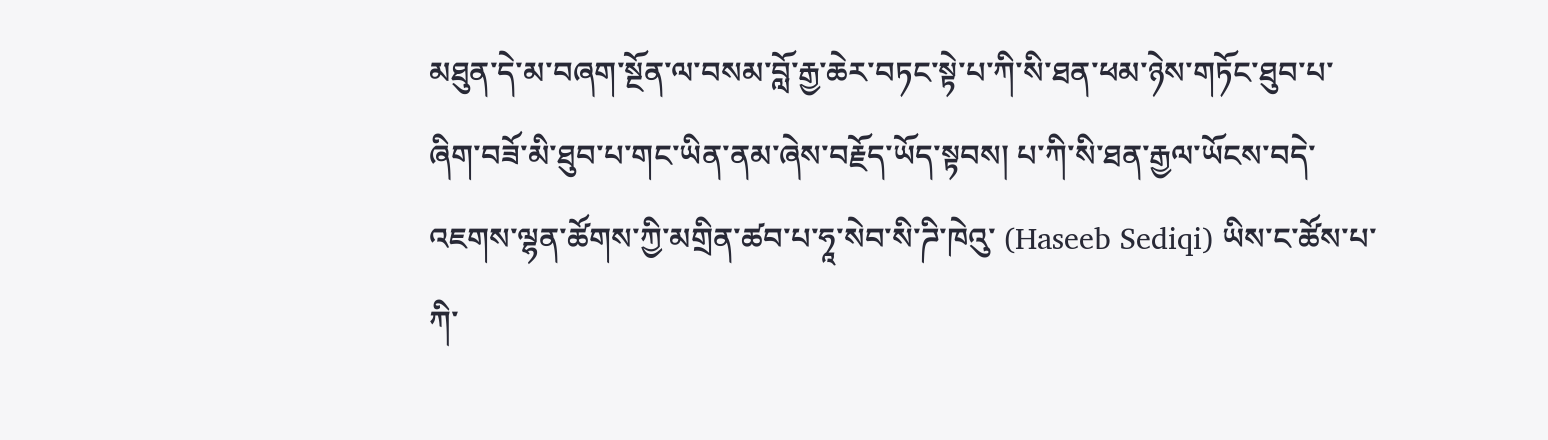མཐུན་དེ་མ་བཞག་སྔོན་ལ་བསམ་བློ་རྒྱ་ཆེར་བཏང་སྟེ་པ་ཀི་སི་ཐན་ཕམ་ཉེས་གཏོང་ཐུབ་པ་ཞིག་བཟོ་མི་ཐུབ་པ་གང་ཡིན་ནམ་ཞེས་བརྗོད་ཡོད་སྟབས། པ་ཀི་སི་ཐན་རྒྱལ་ཡོངས་བདེ་འཇགས་ལྷན་ཚོགས་ཀྱི་མགྲིན་ཚབ་པ་ཧཱ་སེབ་སི་ཌི་ཁེའུ་ (Haseeb Sediqi) ཡིས་ང་ཚོས་པ་ཀི་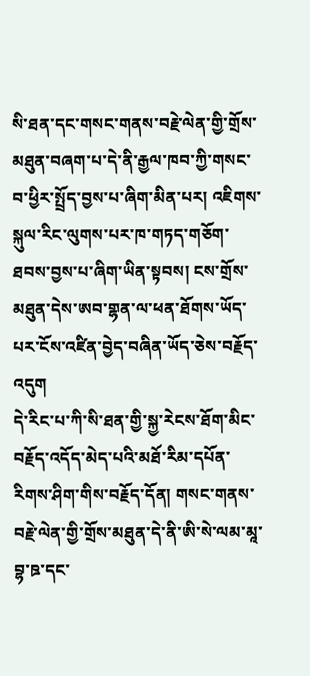སི་ཐན་དང་གསང་གནས་བརྗེ་ལེན་གྱི་གྲོས་མཐུན་བཞག་པ་དེ་ནི་རྒྱལ་ཁབ་ཀྱི་གསང་བ་ཕྱིར་སྤྲོད་བྱས་པ་ཞིག་མིན་པར། འཇིགས་སྐུལ་རིང་ལུགས་པར་ཁ་གཏད་གཅོག་ཐབས་བྱས་པ་ཞིག་ཡིན་སྟབས། ངས་གྲོས་མཐུན་དེས་ཨབ་གྷན་ལ་ཕན་ཐོགས་ཡོད་པར་ངོས་འཛིན་བྱེད་བཞིན་ཡོད་ཅེས་བརྗོད་འདུག
དེ་རིང་པ་ཀི་སི་ཐན་གྱི་སྐྱ་རེངས་ཐོག་མིང་བརྗོད་འདོད་མེད་པའི་མཐོ་རིམ་དཔོན་རིགས་ཤིག་གིས་བརྗོད་དོན། གསང་གནས་བརྗེ་ལེན་གྱི་གྲོས་མཐུན་དེ་ནི་ཨི་སེ་ལམ་མཱ་བྷ་ཋ་དང་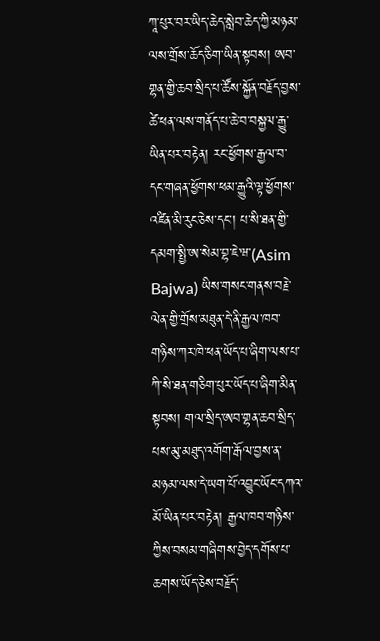ཀཱ་པུར་བར་ཡིད་ཆེད་སླེབ་ཆེད་ཀྱི་མཉམ་ལས་གྲོས་ཆོད་ཅིག་ཡིན་སྟབས། ཨབ་གྷན་གྱི་ཆབ་སྲིད་པ་ཚོས་སྐྱོན་བརྗོད་བྱས་ཚེ་ཕན་ལས་གནོད་པ་ཆེ་བ་བསྐྱལ་རྒྱུ་ཡིན་པར་བརྟེན། རང་ཕྱོགས་རྒྱལ་བ་དང་གཞན་ཕྱོགས་ཕམ་རྒྱུའི་ལྟ་ཕྱོགས་འཛིན་མི་རུང་ཅེས་དང་། པ་སི་ཐན་གྱི་དམག་སྤྱི་ཨ་སེམ་བྷ་ཇེ་ཝ་(Asim Bajwa) ཡིས་གསང་གནས་བརྗེ་ལེན་གྱི་གྲོས་མཐུན་དེ་ནི་རྒྱལ་ཁབ་གཉིས་ཀར་ཁེ་ཕན་ཡོད་པ་ཞིག་ལས་པ་ཀི་སི་ཐན་གཅིག་པུར་ཡོད་པ་ཞིག་མིན་སྟབས། གལ་སྲིད་ཨབ་གྷན་ཆབ་སྲིད་པས་མུ་མཐུད་འགོག་རྒོལ་བྱས་ན་མཉམ་ལས་དེ་ཡག་པོ་འབྱུང་ཡོང་དཀའ་མོ་ཡིན་པར་བརྟེན། རྒྱལ་ཁབ་གཉིས་ཀྱིས་བསམ་གཞིགས་བྱེད་དགོས་པ་ཆགས་ཡོད་ཅེས་བརྗོད་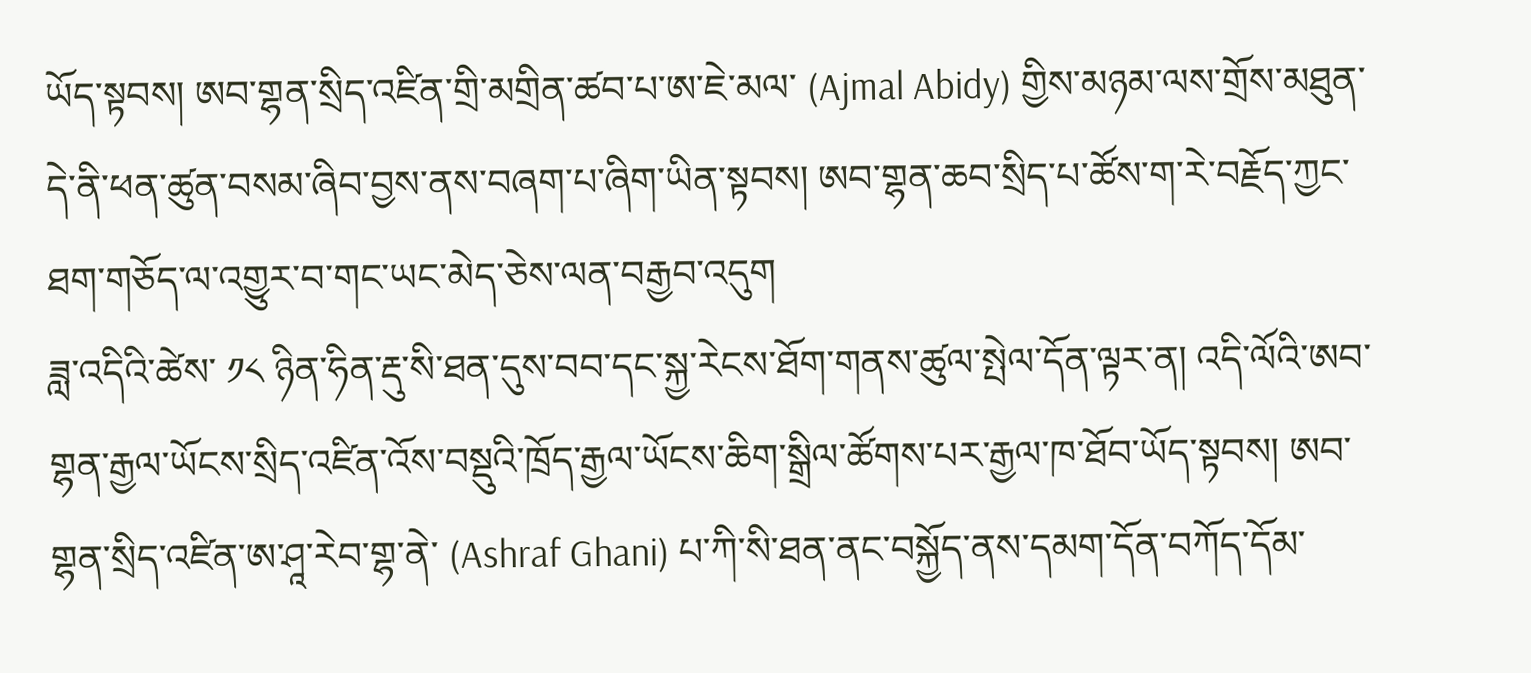ཡོད་སྟབས། ཨབ་གྷན་སྲིད་འཛིན་གྲི་མགྲིན་ཚབ་པ་ཨ་ཇེ་མལ་ (Ajmal Abidy) གྱིས་མཉམ་ལས་གྲོས་མཐུན་དེ་ནི་ཕན་ཚུན་བསམ་ཞིབ་བྱས་ནས་བཞག་པ་ཞིག་ཡིན་སྟབས། ཨབ་གྷན་ཆབ་སྲིད་པ་ཚོས་ག་རེ་བརྗོད་ཀྱང་ཐག་གཅོད་ལ་འགྱུར་བ་གང་ཡང་མེད་ཅེས་ལན་བརྒྱབ་འདུག
ཟླ་འདིའི་ཚེས་ ༡༨ ཉིན་ཧིན་རྡུ་སི་ཐན་དུས་བབ་དང་སྐྱ་རེངས་ཐོག་གནས་ཚུལ་སྤེལ་དོན་ལྟར་ན། འདི་ལོའི་ཨབ་གྷན་རྒྱལ་ཡོངས་སྲིད་འཛིན་འོས་བསྡུའི་ཁྲོད་རྒྱལ་ཡོངས་ཆིག་སྒྲིལ་ཚོགས་པར་རྒྱལ་ཁ་ཐོབ་ཡོད་སྟབས། ཨབ་གྷན་སྲིད་འཛིན་ཨ་ཤཱ་རེབ་གྷ་ནེ་ (Ashraf Ghani) པ་ཀི་སི་ཐན་ནང་བསྐྱོད་ནས་དམག་དོན་བཀོད་དོམ་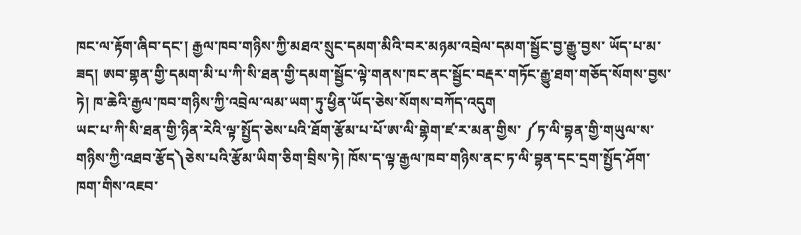ཁང་ལ་རྟོག་ཞིབ་དང་། རྒྱལ་ཁབ་གཉིས་ཀྱི་མཐའ་སྲུང་དམག་མིའི་བར་མཉམ་འབྲེལ་དམག་སྦྱོང་བྱ་རྒྱུ་བྱས་ ཡོད་པ་མ་ཟད། ཨབ་གྷན་གྱི་དམག་མི་པ་ཀི་སི་ཐན་གྱི་དམག་སྦྱོང་ལྟེ་གནས་ཁང་ནང་སྦྱོང་བརྡར་གཏོང་རྒྱུ་ཐག་གཅོད་སོགས་བྱས་ཏེ། ཁ་ཆེའི་རྒྱལ་ཁབ་གཉིས་ཀྱི་འབྲེལ་ལམ་ཡག་ཏུ་ཕྱིན་ཡོད་ཅེས་སོགས་བཀོད་འདུག
ཡང་པ་ཀི་སི་ཐན་གྱི་ཉིན་རེའི་ལྟ་སྤྱོད་ཅེས་པའི་ཐོག་རྩོམ་པ་པོ་ཨ་ལི་གྷེག་ཛ་ར་མན་གྱིས་ ༼ཏ་ལི་བྷན་གྱི་གཡུལ་ས་གཉིས་ཀྱི་འཐབ་རྩོད༽ཅེས་པའི་རྩོམ་ཡིག་ཅིག་བྲིས་ཏེ། ཁོས་ད་ལྟ་རྒྱལ་ཁབ་གཉིས་ནང་ཏ་ལི་བྷན་དང་དྲག་སྤྱོད་ཤོག་ཁག་གིས་འཇབ་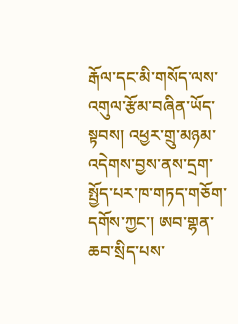རྒོལ་དང་མི་གསོད་ལས་འགུལ་རྩོམ་བཞིན་ཡོད་སྟབས། འཕྱར་གྲུ་མཉམ་འདེགས་བྱས་ནས་དྲག་སྤྱོད་པར་ཁ་གཏད་གཅོག་དགོས་ཀྱང་། ཨབ་གྷན་ཆབ་སྲིད་པས་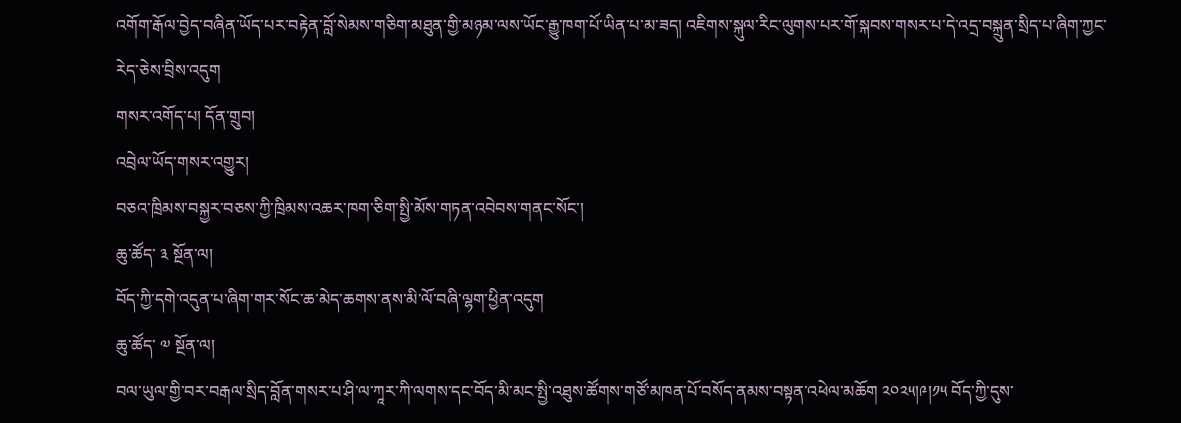འགོག་རྒོལ་བྱེད་བཞིན་ཡོད་པར་བརྟེན་བློ་སེམས་གཅིག་མཐུན་གྱི་མཉམ་ལས་ཡོང་རྒྱུ་ཁག་པོ་ཡིན་པ་མ་ཟད། འཇིགས་སྐུལ་རིང་ལུགས་པར་གོ་སྐབས་གསར་པ་དེ་འདྲ་བསྐྲུན་སྲིད་པ་ཞིག་ཀྱང་རེད་ཅེས་བྲིས་འདུག
གསར་འགོད་པ། དོན་གྲུབ།
འབྲེལ་ཡོད་གསར་འགྱུར།
བཅའ་ཁྲིམས་བསྐྱར་བཅས་ཀྱི་ཁྲིམས་འཆར་ཁག་ཅིག་སྤྱི་མོས་གཏན་འབེབས་གནང་སོང་།
ཆུ་ཚོད་ ༣ སྔོན་ལ།
བོད་ཀྱི་དགེ་འདུན་པ་ཞིག་གར་སོང་ཆ་མེད་ཆགས་ནས་མི་ལོ་བཞི་ལྷག་ཕྱིན་འདུག
ཆུ་ཚོད་ ༧ སྔོན་ལ།
བལ་ཡུལ་གྱི་བར་བརྒལ་སྲིད་བློན་གསར་པ་ཤི་ལ་ཀཱར་ཀི་ལགས་དང་བོད་མི་མང་སྤྱི་འཐུས་ཚོགས་གཙོ་མཁན་པོ་བསོད་ནམས་བསྟན་འཕེལ་མཆོག ༢༠༢༥།༩།༡༥ བོད་ཀྱི་དུས་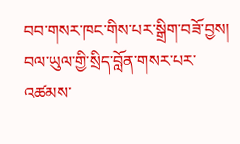བབ་གསར་ཁང་གིས་པར་སྒྲིག་བཟོ་བྱས།
བལ་ཡུལ་གྱི་སྲིད་བློན་གསར་པར་འཚམས་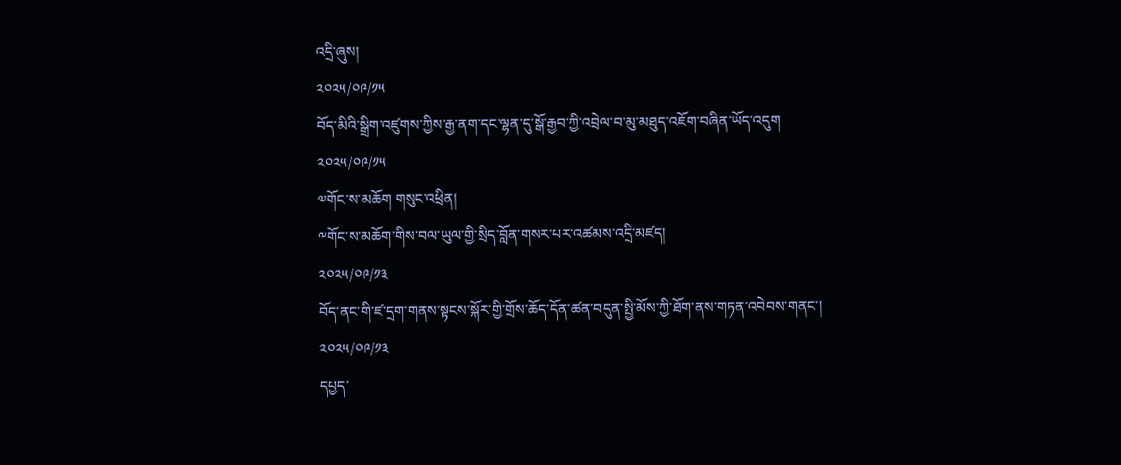འདྲི་ཞུས།
༢༠༢༥/༠༩/༡༥
བོད་མིའི་སྒྲིག་འཛུགས་ཀྱིས་རྒྱ་ནག་དང་ལྷན་དུ་སྒོ་རྒྱབ་ཀྱི་འབྲེལ་བ་མུ་མཐུད་འཇོག་བཞིན་ཡོད་འདུག
༢༠༢༥/༠༩/༡༥
༧གོང་ས་མཆོག གསུང་འཕྲིན།
༸གོང་ས་མཆོག་གིས་བལ་ཡུལ་གྱི་སྲིད་བློན་གསར་པར་འཚམས་འདྲི་མཛད།
༢༠༢༥/༠༩/༡༣
བོད་ནང་གི་ཛ་དྲག་གནས་སྟངས་སྐོར་གྱི་གྲོས་ཆོད་དོན་ཚན་བདུན་སྤྱི་མོས་ཀྱི་ཐོག་ནས་གཏན་འབེབས་གནང་།
༢༠༢༥/༠༩/༡༣
དཔྱད་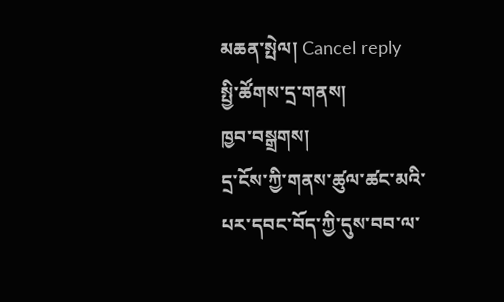མཆན་སྤེལ། Cancel reply
སྤྱི་ཚོགས་དྲ་གནས།
ཁྱབ་བསྒྲགས།
དྲ་ངོས་ཀྱི་གནས་ཚུལ་ཚང་མའི་པར་དབང་བོད་ཀྱི་དུས་བབ་ལ་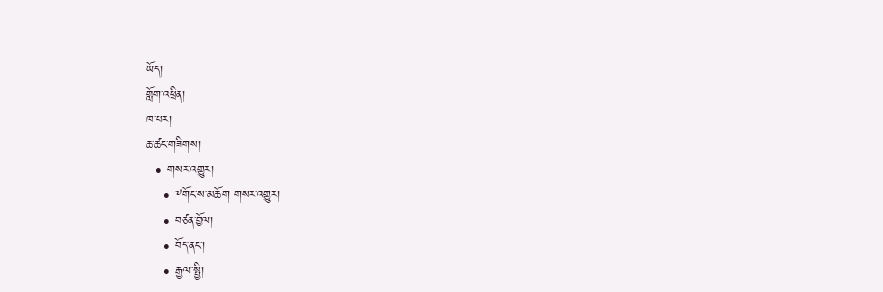ཡོད།
གློག་འཕྲིན།
ཁ་པར།
ཆ་ཚང་གཟིགས།
  • གསར་འགྱུར།
    • ༸གོང་ས་མཆོག གསར་འགྱུར།
    • བཙན་བྱོལ།
    • བོད་ནང་།
    • རྒྱལ་སྤྱི།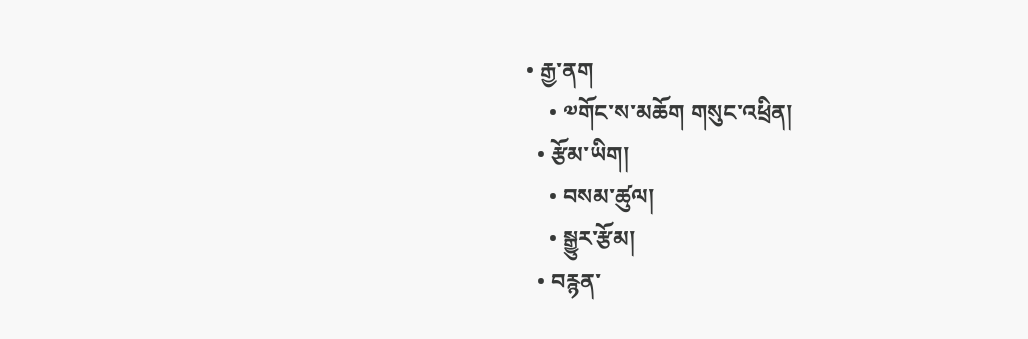• རྒྱ་ནག
    • ༧གོང་ས་མཆོག གསུང་འཕྲིན།
  • རྩོམ་ཡིག།
    • བསམ་ཚུལ།
    • སྒྱུར་རྩོམ།
  • བརྙན་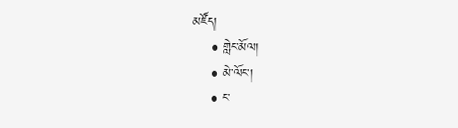མཛོད།
    • གླེང་མོལ།
    • མེ་ལོང་།
    • ང་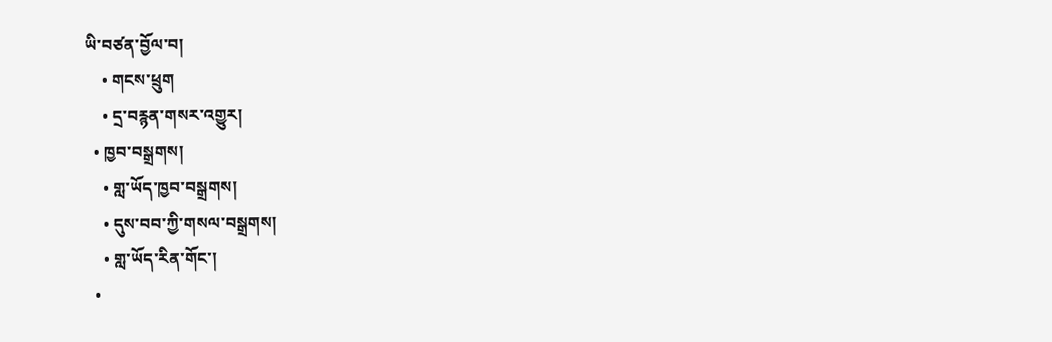ཡི་བཙན་བྱོལ་བ།
    • གངས་ཕྲུག
    • དྲ་བརྙན་གསར་འགྱུར།
  • ཁྱབ་བསྒྲགས།
    • གླ་ཡོད་ཁྱབ་བསྒྲགས།
    • དུས་བབ་ཀྱི་གསལ་བསྒྲགས།
    • གླ་ཡོད་རིན་གོང་།
  •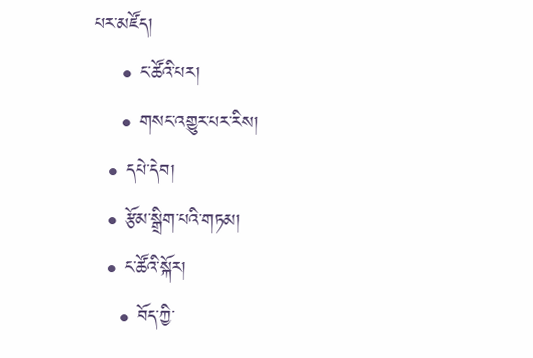པར་མཛོད།
    • ང་ཚོའི་པར།
    • གསང་འགྱུར་པར་རིས།
  • དཔེ་དེབ།
  • རྩོམ་སྒྲིག་པའི་གཏམ།
  • ང་ཚོའི་སྐོར།
    • བོད་ཀྱི་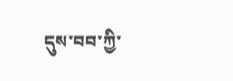དུས་བབ་ཀྱི་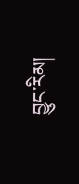བྱུང་རིམ།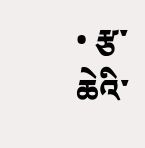• རྩ་ཆེའི་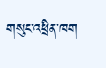གསུང་འཕྲིན་ཁག